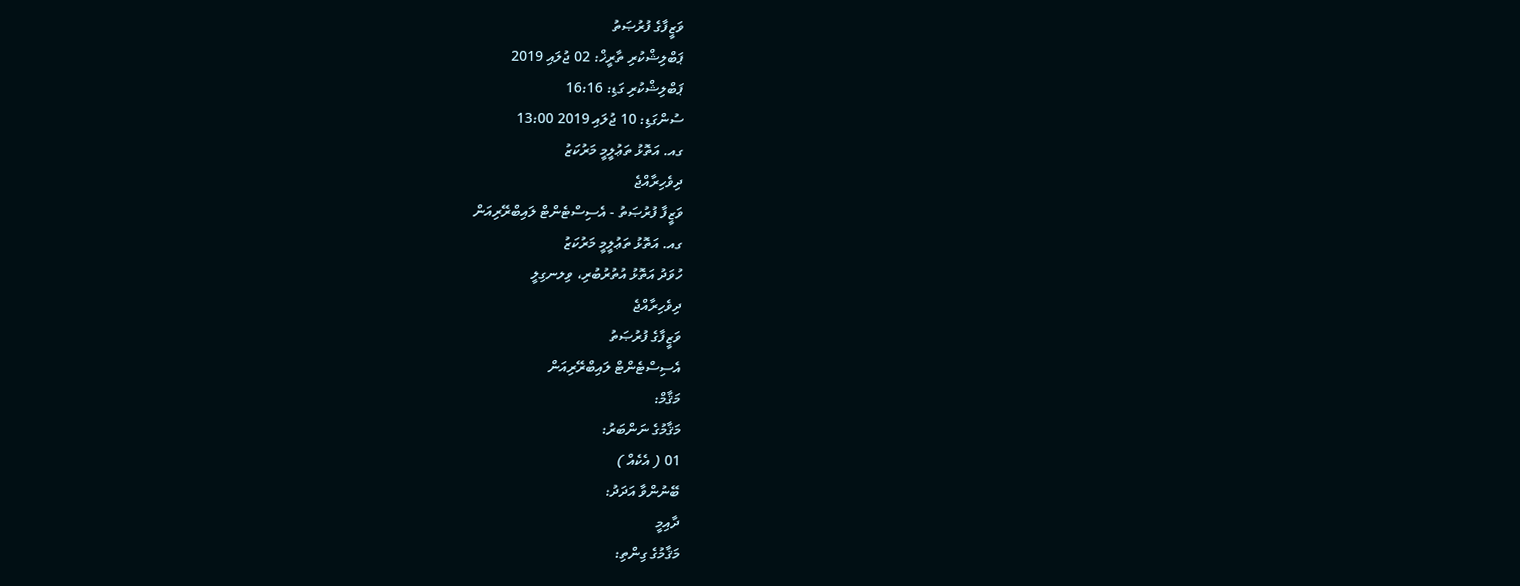ވަޒީފާގެ ފުރުޞަތު
ޕަބްލިޝްކުރި ތާރީޚް: 02 ޖުލައި 2019
ޕަބްލިޝްކުރި ގަޑި: 16:16
ސުންގަޑި: 10 ޖުލައި 2019 13:00
ގއ. އަތޮޅު ތަޢުލީމީ މަރުކަޒު
ދިވެހިރާއްޖެ
ވަޒީފާ ފުރުޞަތު - އެސިސްޓެންޓް ލައިބްރޭރިއަން
ގއ. އަތޮޅު ތަޢުލީމީ މަރުކަޒު
ހުވަދު އަތޮޅު އުތުރުބުރި، ވިލނގިލީ
ދިވެހިރާއްޖެ
ވަޒީފާގެ ފުރުޞަތު
އެސިސްޓެންޓް ލައިބްރޭރިއަން
މަޤާމް:
މަޤާމުގެ ނަންބަރު:
01 ( އެކެއް )
ބޭނުންވާ އަދަދު:
ދާއިމީ
މަޤާމުގެ ގިންތި: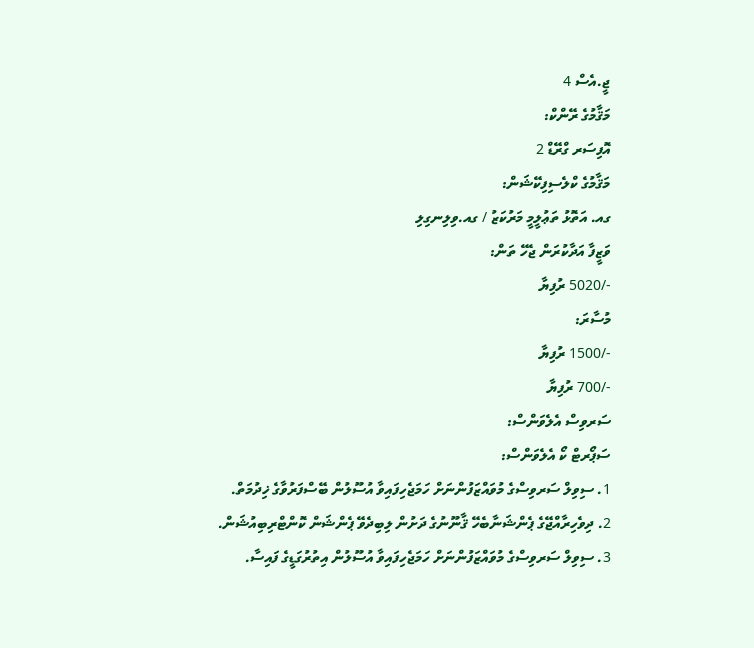ޖީ.އެސް 4
މަޤާމުގެ ރޭންކް:
އޮފިސަރ ގްރޭޑް 2
މަޤާމުގެ ކްލެސިފިކޭޝަން:
ގއ. އަތޮޅު ތަޢުލީމީ މަރުކަޒު / ގއ.ވިލިނގިލި
ވަޒީފާ އަދާކުރަން ޖެހޭ ތަން:
-/5020 ރުފިޔާ
މުސާރަ:
-/1500 ރުފިޔާ
-/700 ރުފިޔާ
ސަރވިސް އެލެވަންސް:
ސަޕޯރޓް ކޯ އެލެވަންސް:
1. ސިވިލް ސަރވިސްގެ މުވައްޒަފުންނަށް ހަމަޖެހިފައިވާ އުސޫލުން ބޭސްފަރުވާގެ ޚިދުމަތް.
2. ދިވެހިރާއްޖޭގެ ޕެންޝަނާބެހޭ ޤާނޫނުގެ ދަށުން ލިބިދެވޭ ޕެންޝަން ކޮންޓްރިބިއުޝަން.
3. ސިވިލް ސަރވިސްގެ މުވައްޒަފުންނަށް ހަމަޖެހިފައިވާ އުސޫލުން އިތުރުގަޑީގެ ފައިސާ.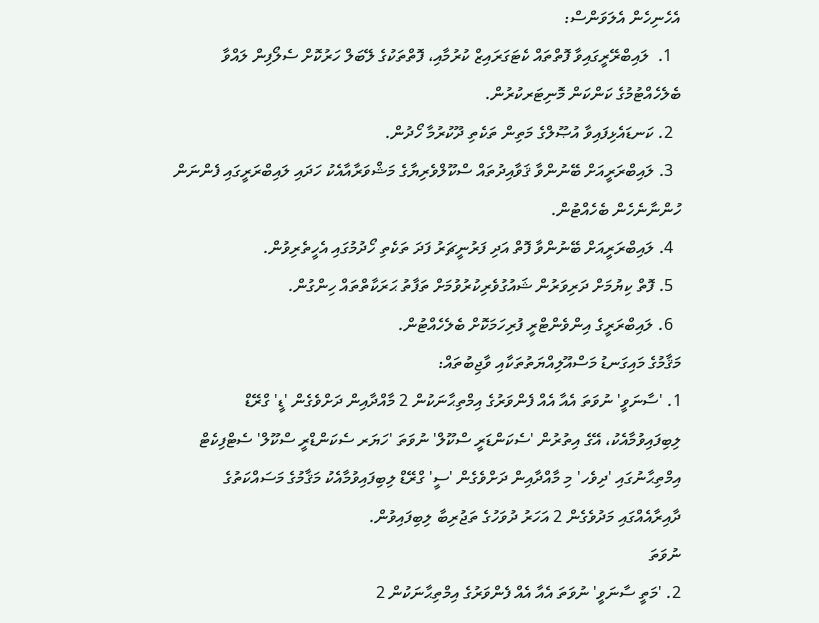އެހެނިހެން އެލަވަންސް:
  1.  ލައިބްރޭރީގައިވާ ފޮތްތައް ކެޓަގަރައިޒް ކުރުމާއި، ފޮތްތަކުގެ ލޭބަލް ހަރުކޮށް ސެލޯފިން ލައްވާ ބެލެހެއްޓުމުގެ ކަންކަން މޮނިޓަރކުރުން.
  2. ކަނޑައެޅިފައިވާ އުޞޫލްގެ މަތިން ތަކެތި ދޫކުރުމާ ހޯދުން.
  3. ލައިބްރަރީއަށް ބޭނުންވާ ޤަވާއިދުތައް ސްކޫލްވެރިޔާގެ މަޝްވަރާއާއެކު ހަދައި ލައިބްރަރީގައި ފެންނަން ހުންނާނެހެން ބެހެއްޓުން.
  4. ލައިބްރަރީއަށް ބޭނުންވާ ފޮތް އަދި ފަރުނީޗަރު ފަދަ ތަކެތި ހޯދުމުގައި އެހީތެރިވުން.
  5. ފޮތް ކިޔުމަށް ދަރިވަރުން ޝައުގުވެރިކުރުވުމަށް ތަފާތު ޙަރަކާތްތައް ހިންގުން.
  6. ލައިބްރަރީގެ އިންވެންޓްރީ ފުރިހަމަކޮށް ބެލެހެއްޓުން.
މަޤާމުގެ މައިގަނޑު މަސްއޫލިއްޔަތުތަކާއި ވާޖިބުތައް:
1. 'ސާނަވީ' ނުވަތަ އެއާ އެއް ފެންވަރުގެ އިމްތިޙާނަކުން 2 މާއްދާއިން ދަށްވެގެން 'ޑީ' ގްރޭޑް ލިބިފައިވުމާއެކު، އޭގެ އިތުރުން 'ސެކަންޑަރީ ސްކޫލް' ނުވަތަ 'ހަޔަރ ސެކަންޑްރީ ސްކޫލް' ސެޓްފިކެޓް އިމްތިޙާނުގައި 'ދިވެހ' މި މާއްދާއިން ދަށްވެގެން 'ސީ' ގްރޭޑް ލިބިފައިވުމާއެކު މަޤާމުގެ މަސައްކަތުގެ ދާއިރާއެއްގައި މަދުވެގެން 2 އަހަރު ދުވަހުގެ ތަޖުރިބާ ލިބިފައިވުން.
ނުވަތަ
2. 'މަތީ ސާނަވީ' ނުވަތަ އެއާ އެއް ފެންވަރުގެ އިމްތިޙާނަކުން 2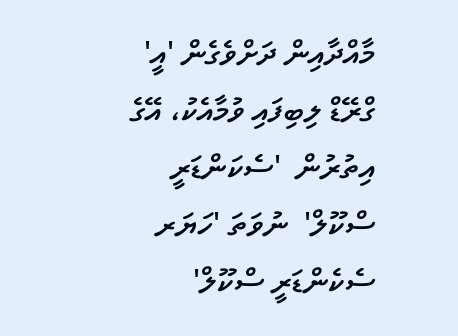މާއްދާއިން ދަށްވެގެން 'އީ' ގްރޭޑް ލިބިފައި ވުމާއެކު، އޭގެ އިތުރުން  'ސެކަންޑަރީ ސްކޫލް'  ނުވަތަ 'ހަޔަރ ސެކެންޑަރީ ސްކޫލް'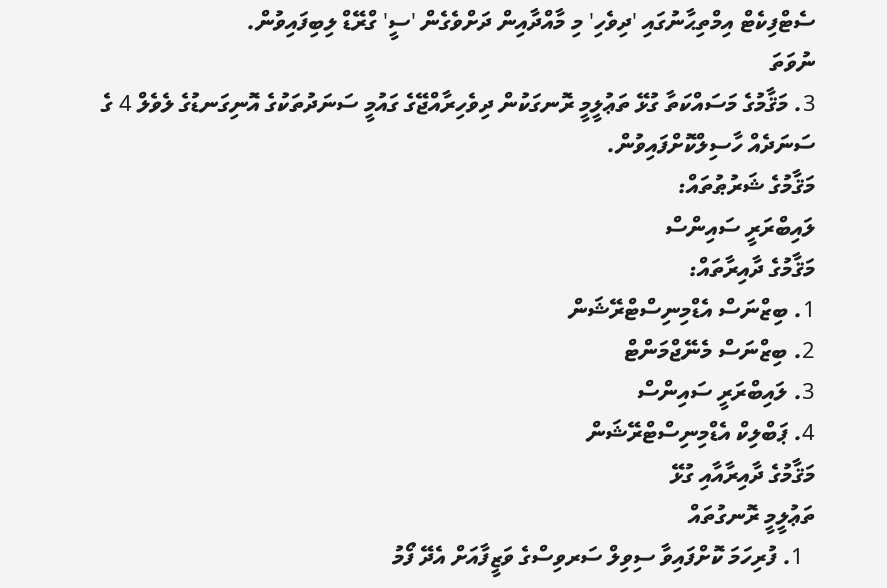ސެޓްފިކެޓް އިމްތިޙާނުގައި 'ދިވެހި' މި މާއްދާއިން ދަށްވެގެން 'ސީ' ގްރޭޑް ލިބިފައިވުން.
ނުވަތަ
3. މަޤާމުގެ މަސައްކަތާ ގުޅޭ ތަޢުލީމީ ރޮނގަކުން ދިވެހިރާއްޖޭގެ ގައުމީ ސަނަދުތަކުގެ އޮނިގަނޑުގެ ލެވެލް 4 ގެ ސަނަދެއް ހާސިލްކޮށްފައިވުން.
މަޤާމުގެ ޝަރުޠުތައް:
ލައިބްރަރީ ސައިންސް
މަޤާމުގެ ދާއިރާތައް:
1. ބިޒްނަސް އެޑްމިނިސްޓްރޭޝަން
2. ބިޒްނަސް މެނޭޖްމަންޓް
3. ލައިބްރަރީ ސައިންސް
4. ޕަބްލިކް އެޑްމިނިސްޓްރޭޝަން
މަޤާމުގެ ދާއިރާއާއި ގުޅޭ
ތަޢުލީމީ ރޮނގުތައް
  1. ފުރިހަމަ ކޮށްފައިވާ ސިވިލް ސަރވިސްގެ ވަޒީފާއަށް އެދޭ ފޯމު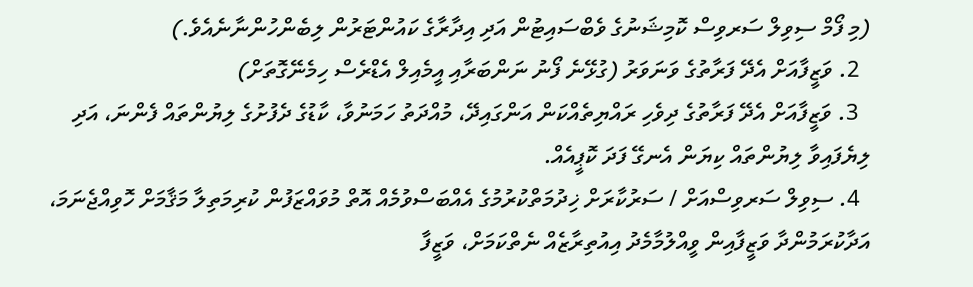(މި ފޯމް ސިވިލް ސަރވިސް ކޮމިޝަނުގެ ވެބްސައިޓުން އަދި އިދާރާގެ ކައުންޓަރުން ލިބެންހުންނާނެއެވެ.)
  2. ވަޒީފާއަށް އެދޭ ފަރާތުގެ ވަނަވަރު (ގުޅޭނެ ފޯނު ނަންބަރާއި އީމެއިލް އެޑްރެސް ހިމެނޭގޮތަށް)
  3. ވަޒީފާއަށް އެދޭ ފަރާތުގެ ދިވެހި ރައްޔިތެއްކަން އަންގައިދޭ، މުއްދަތު ހަމަނުވާ، ކާޑުގެ ދެފުށުގެ ލިޔުންތައް ފެންނަ، އަދި ލިޔެފައިވާ ލިޔުންތައް ކިޔަން އެނގޭ ފަދަ ކޮޕީއެއް.
  4. ސިވިލް ސަރވިސްއަށް / ސަރުކާރަށް ޚިދުމަތްކުރުމުގެ އެއްބަސްވުމެއް އޮތް މުވައްޒަފުން ކުރިމަތިލާ މަޤާމަށް ހޮވިއްޖެނަމަ، އަދާކުރަމުންދާ ވަޒީފާއިން ވީއްލުމާމެދު އިއުތިރާޒެއް ނެތްކަމަށް، ވަޒީފާ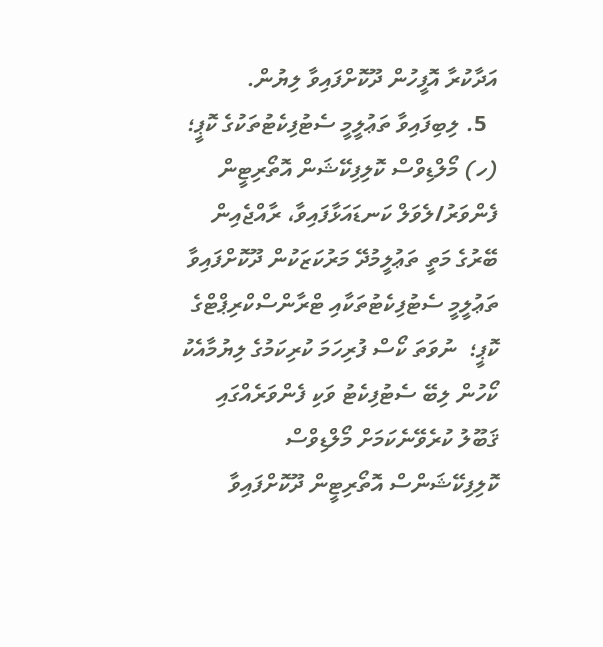އަދާކުރާ އޮފީހުން ދޫކޮށްފައިވާ ލިޔުން.
  5. ލިބިފައިވާ ތަޢުލީމީ ސެޓުފިކެޓުތަކުގެ ކޮޕީ؛
(ހ) މޯލްޑިވްސް ކޮލިފިކޭޝަން އޮތޯރިޓީން ފެންވަރު/ލެވަލް ކަނޑައަޅާފައިވާ، ރާއްޖެއިން ބޭރުގެ މަތީ ތަޢުލީމުދޭ މަރުކަޒަކުން ދޫކޮށްފައިވާ ތަޢުލީމީ ސެޓުފިކެޓުތަކާއި ޓްރާންސްކްރިޕްޓްގެ ކޮޕީ؛  ނުވަތަ ކޯސް ފުރިހަމަ ކުރިކަމުގެ ލިޔުމާއެކު ކޯހުން ލިބޭ ސެޓުފިކެޓު ވަކި ފެންވަރެއްގައި ޤަބޫލު ކުރެވޭނެކަމަށް މޯލްޑިވްސް ކޮލިފިކޭޝަންސް އޮތޯރިޓީން ދޫކޮށްފައިވާ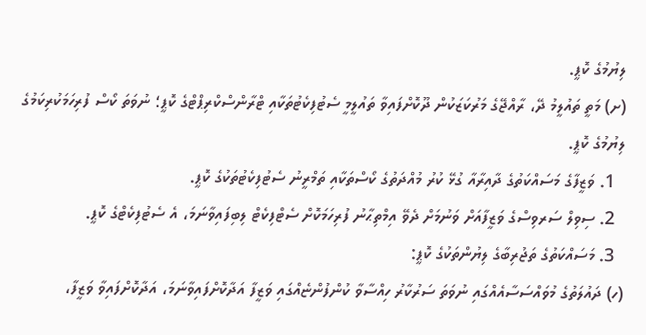ލިޔުމުގެ ކޮޕީ.
(ށ) މަތީ ތައުލީމު ދޭ، ރާއްޖޭގެ މަރުކަޒަކުން ދޫކޮށްފައިވާ ތައުލީމީ ސެޓުފިކެޓުތަކާއި ޓްރާންސްކްރިޕްޓްގެ ކޮޕީ؛ ނުވަތަ ކޯސް ފުރިހަމަކުރިކަމުގެ ލިޔުމުގެ ކޮޕީ.
  1. ވަޒީފާގެ މަސައްކަތުގެ ދާއިރާއާ ގުޅޭ ކުރު މުއްދަތުގެ ކޯސްތަކާއި ތަމްރީނު ސެޓުފިކެޓުތަކުގެ ކޮޕީ.
  2. ސިވިލް ސަރވިސްގެ ވަޒީފާއަށް ވަނުމަށް ދެވޭ އިމްތިޙާނު ފުރިހަމަކޮށް ސެޓްފިކެޓް ލިބިފައިވާނަމަ، އެ ސެޓުފިކެޓްގެ ކޮޕީ.
  3. މަސައްކަތުގެ ތަޖުރިބާގެ ލިޔުންތަކުގެ ކޮޕީ:
(ހ) ދައުލަތުގެ މުވައްސަސާއެއްގައި ނުވަތަ ސަރުކާރު ހިއްސާވާ ކުންފުންޏެއްގައި ވަޒީފާ އަދާކޮށްފައިވާނަމަ، އަދާކޮށްފައިވާ ވަޒީފާ،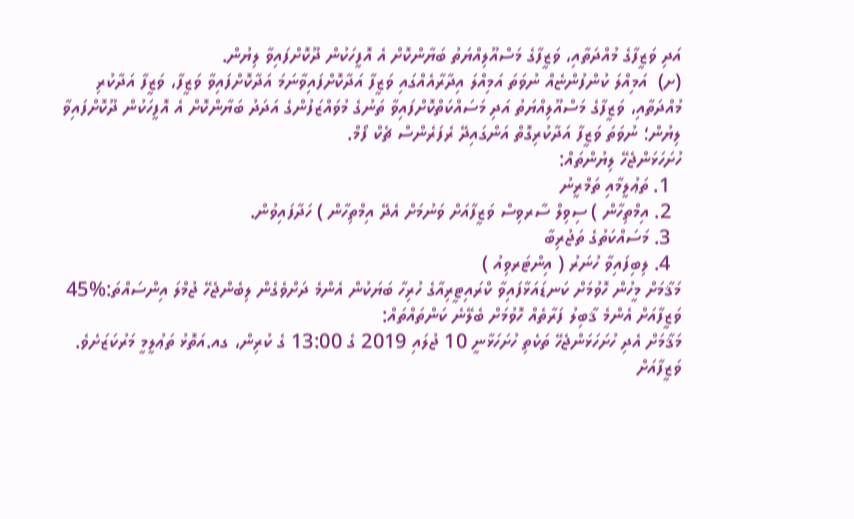އަދި ވަޒީފާގެ މުއްދަތާއި، ވަޒީފާގެ މަސްއޫލިއްޔަތު ބަޔާންކޮށް އެ އޮފީހަކުން ދޫކޮށްފައިވާ ލިޔުން.
(ށ)  އަމިއްލަ ކުންފުންޏެއް ނުވަތަ އަމިއްލަ އިދާރާއެއްގައި ވަޒީފާ އަދާކޮށްފައިވާނަމަ އަދާކޮށްފައިވާ ވަޒީފާ، ވަޒީފާ އަދާކުރި މުއްދަތާއި، ވަޒީފާގެ މަސްއޫލިއްޔަތު އަދި މަސައްކަތްކޮށްފައިވާ ތަނުގެ މުވައްޒަފުންގެ އަދަދު ބަޔާންކޮށް އެ އޮފީހަކުން ދޫކޮށްފައިވާ ލިޔުން؛ ނުވަތަ ވަޒީފާ އަދާކުރިގޮތް އަންގައިދޭ ރެފަރެންސް ޗެކް ފޯމް.
ހުށަހަޅަންޖެހޭ ލިޔުންތައް:
  1. ތަޢުލީމާއި ތަމްރީނު
  2. އިމްތިހާން ) ސިވިލް ސާރވިސް ވަޒީފާއަށް ވަނުމަށް އެދޭ އިމްތިހާން ) ހަދާފައިވުން.
  3. މަސައްކަތުގެ ތަޖުރިބާ
  4. ލިބިފައިވާ ހުނަރު ( އިންޓަރވިއު )
މަޤާމަށް މީހުން ހޮވުމަށް ކަނޑައަޅާފައިވާ ކްރައިޓީރިއާގެ ހުރިހާ ބަޔަކުން އެންމެ ދަށްވެގެން ލިބެންޖެހޭ ޖުމްލަ އިންސައްތަ:%45
ވަޒީފާއަށް އެންމެ ޤާބިލު ފަރާތެއް ހޮވުމަށް ބެލޭނެ ކަންތައްތައް:
މަޤާމަށް އެދި ހުށަހަޅަންޖެހޭ ތަކެތި ހުށަހަޅާނީ 10 ޖުލައި 2019 ގެ 13:00 ގެ ކުރިން، ގއ.އަތޮޅު ތަޢުލީމީ މަރުކަޒަށެވެ. ވަޒީފާއަށް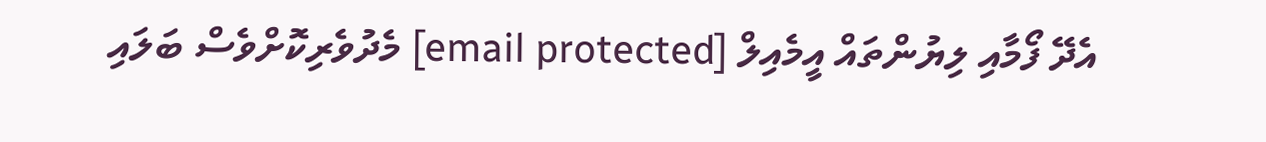އެދޭ ފޯމާއި ލިޔުންތައް އީމެއިލް [email protected] މެދުވެރިކޮށްވެސް ބަލައި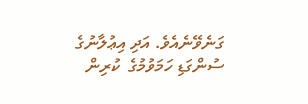ގަނެވޭނެއެވެ. އަދި އިޢުލާނުގެ ސުންގަޑި ހަމަވުމުގެ  ކުރިން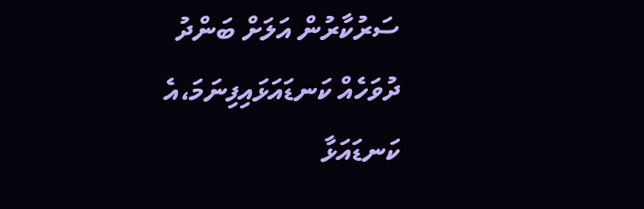ސަރުކާރުން އަލަށް ބަންދު ދުވަހެއް ކަނޑައަޅައިފިނަމަ،އެ ކަނޑައަޅާ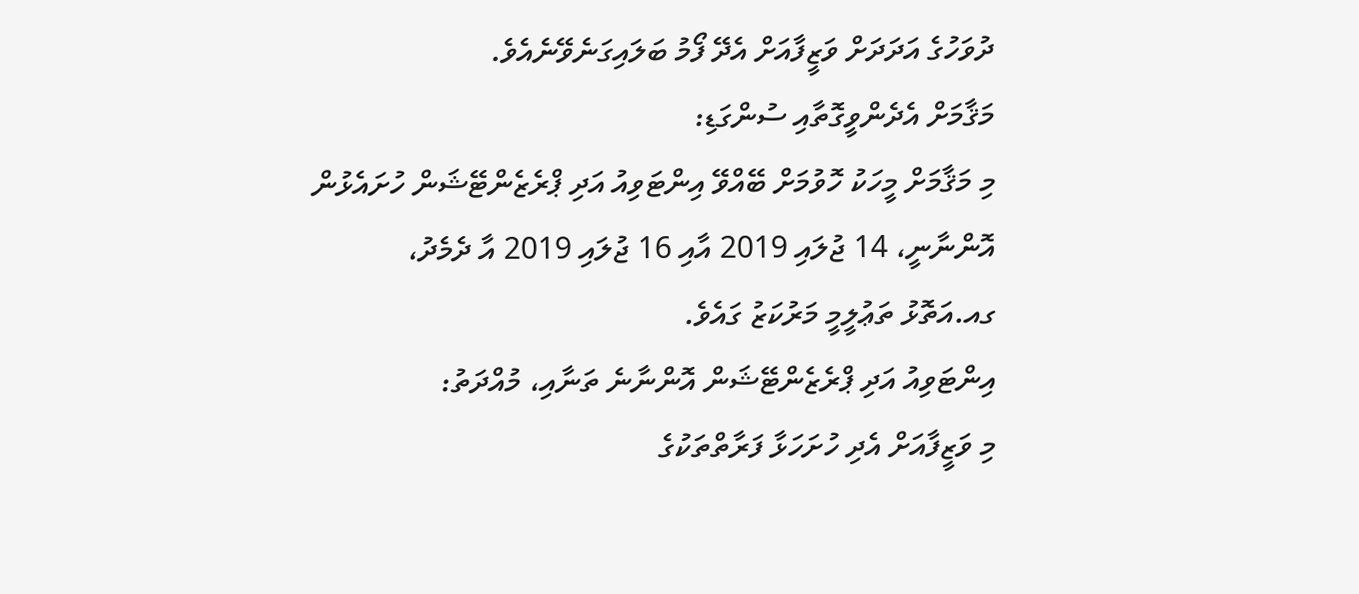ދުވަހުގެ އަދަދަށް ވަޒީފާއަށް އެދޭ ފޯމު ބަލައިގަނެވޭނެއެވެ.
މަޤާމަށް އެދެންވީގޮތާއި ސުންގަޑި:
މި މަޤާމަށް މީހަކު ހޮވުމަށް ބޭއްވޭ އިންޓަވިއު އަދި ޕްރެޒެންޓޭޝަން ހުށައެޅުން އޮންނާނީ، 14 ޖުލައި 2019 އާއި 16 ޖުލައި 2019 އާ ދެމެދު، ގއ.އަތޮޅު ތަޢުލީމީ މަރުކަޒު ގައެވެ.
އިންޓަވިއު އަދި ޕްރެޒެންޓޭޝަން އޮންނާނެ ތަނާއި، މުއްދަތު:
މި ވަޒީފާއަށް އެދި ހުށަހަޅާ ފަރާތްތަކުގެ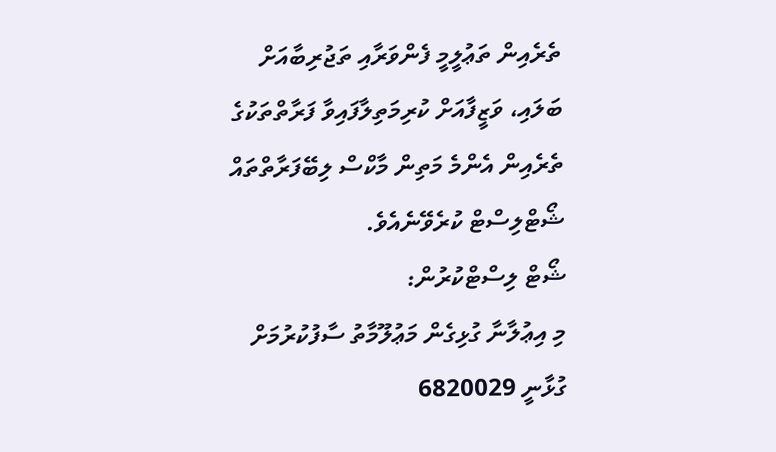ތެރެއިން ތަޢުލީމީ ފެންވަރާއި ތަޖުރިބާއަށް ބަލައި، ވަޒީފާއަށް ކުރިމަތިލާފައިވާ ފަރާތްތަކުގެ ތެރެއިން އެންމެ މަތިން މާކްސް ލިބޭފަރާތްތައް ޝޯޓްލިސްޓް ކުރެވޭނެއެވެ.
ޝޯޓް ލިސްޓްކުރުން:
މި އިޢުލާނާ ގުޅިގެން މަޢުލޫމާތު ސާފުކުރުމަށް ގުޅާނީ 6820029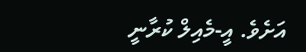އަށެވެ. އީ-މެއިލް ކުރާނީ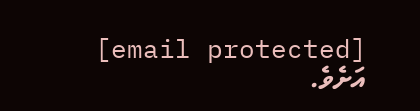[email protected] އަށެވެ.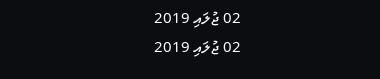02 ޖުލައި 2019
02 ޖުލައި 2019